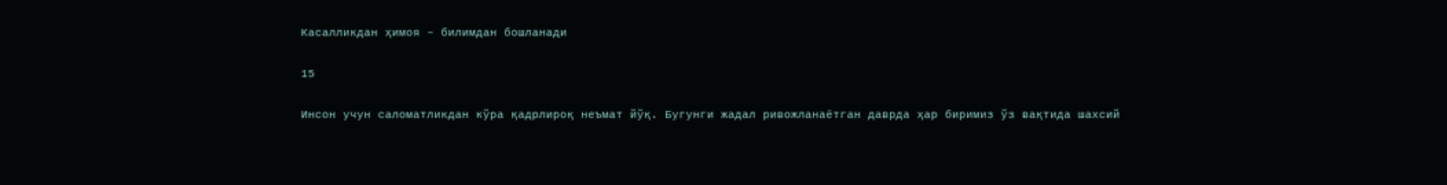Касалликдан ҳимоя – билимдан бошланади

15

Инсон учун саломатликдан кўра қадрлироқ неъмат йўқ. Бугунги жадал ривожланаётган даврда ҳар биримиз ўз вақтида шахсий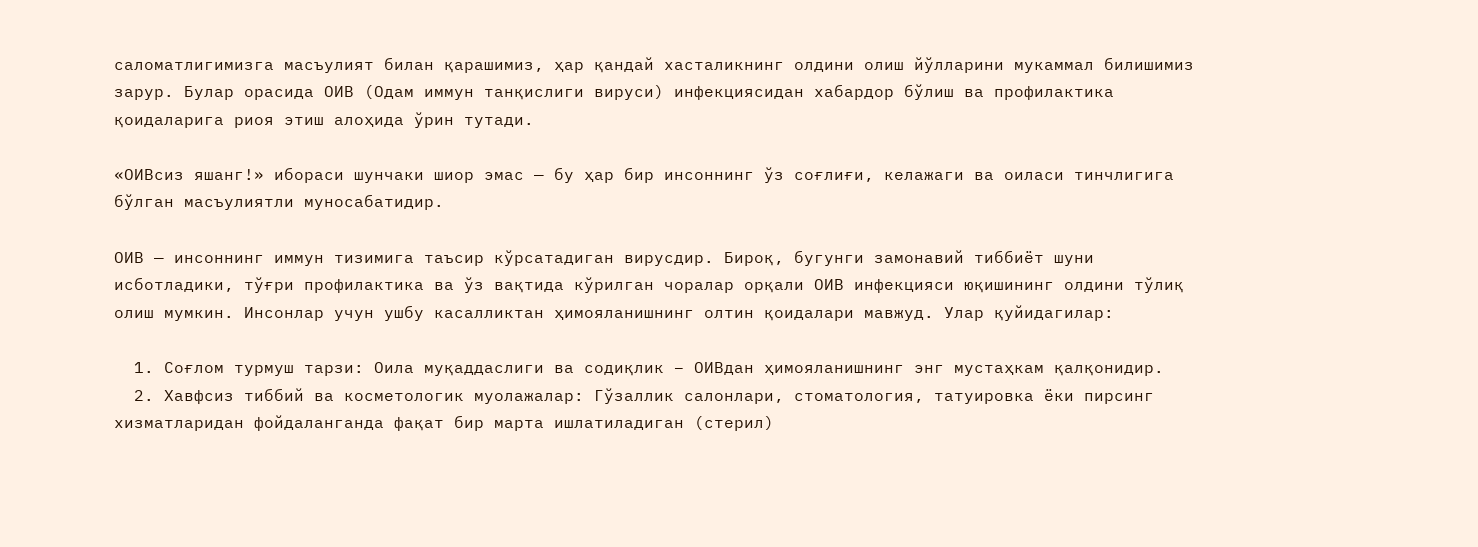саломатлигимизга масъулият билан қарашимиз, ҳар қандай хасталикнинг олдини олиш йўлларини мукаммал билишимиз зарур. Булар орасида ОИВ (Одам иммун танқислиги вируси) инфекциясидан хабардор бўлиш ва профилактика қоидаларига риоя этиш алоҳида ўрин тутади.

«ОИВсиз яшанг!» ибораси шунчаки шиор эмас — бу ҳар бир инсоннинг ўз соғлиғи, келажаги ва оиласи тинчлигига бўлган масъулиятли муносабатидир.

ОИВ — инсоннинг иммун тизимига таъсир кўрсатадиган вирусдир. Бироқ, бугунги замонавий тиббиёт шуни исботладики, тўғри профилактика ва ўз вақтида кўрилган чоралар орқали ОИВ инфекцияси юқишининг олдини тўлиқ олиш мумкин. Инсонлар учун ушбу касалликтан ҳимояланишнинг олтин қоидалари мавжуд. Улар қуйидагилар:

  1. Соғлом турмуш тарзи: Оила муқаддаслиги ва содиқлик – ОИВдан ҳимояланишнинг энг мустаҳкам қалқонидир.
  2. Хавфсиз тиббий ва косметологик муолажалар: Гўзаллик салонлари, стоматология, татуировка ёки пирсинг хизматларидан фойдаланганда фақат бир марта ишлатиладиган (стерил)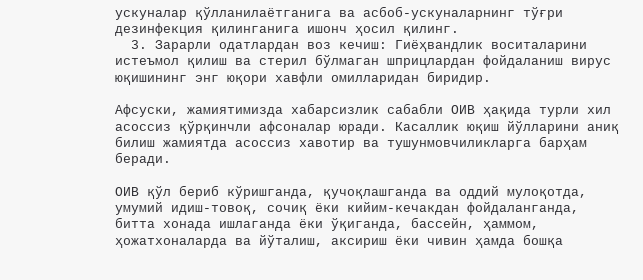ускуналар қўлланилаётганига ва асбоб-ускуналарнинг тўғри дезинфекция қилинганига ишонч ҳосил қилинг.
  3. Зарарли одатлардан воз кечиш: Гиёҳвандлик воситаларини истеъмол қилиш ва стерил бўлмаган шприцлардан фойдаланиш вирус юқишининг энг юқори хавфли омилларидан биридир.

Афсуски, жамиятимизда хабарсизлик сабабли ОИВ ҳақида турли хил асоссиз қўрқинчли афсоналар юради. Касаллик юқиш йўлларини аниқ билиш жамиятда асоссиз хавотир ва тушунмовчиликларга барҳам беради.

ОИВ қўл бериб кўришганда, қучоқлашганда ва оддий мулоқотда, умумий идиш-товоқ, сочиқ ёки кийим-кечакдан фойдаланганда, битта хонада ишлаганда ёки ўқиганда, бассейн, ҳаммом, ҳожатхоналарда ва йўталиш, аксириш ёки чивин ҳамда бошқа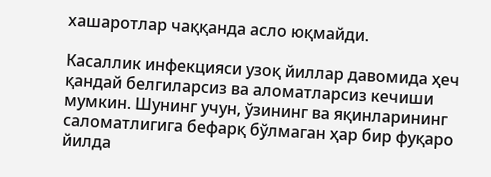хашаротлар чаққанда асло юқмайди.

Касаллик инфекцияси узоқ йиллар давомида ҳеч қандай белгиларсиз ва аломатларсиз кечиши мумкин. Шунинг учун, ўзининг ва яқинларининг саломатлигига бефарқ бўлмаган ҳар бир фуқаро йилда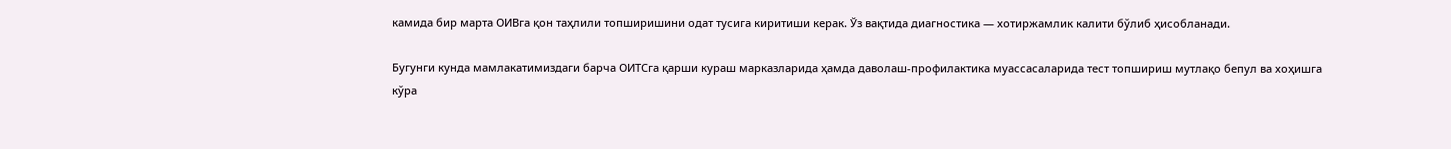камида бир марта ОИВга қон таҳлили топширишини одат тусига киритиши керак. Ўз вақтида диагностика — хотиржамлик калити бўлиб ҳисобланади.

Бугунги кунда мамлакатимиздаги барча ОИТСга қарши кураш марказларида ҳамда даволаш-профилактика муассасаларида тест топшириш мутлақо бепул ва хоҳишга кўра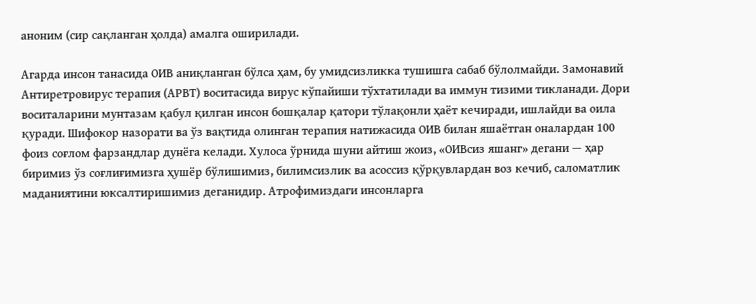аноним (сир сақланган ҳолда) амалга оширилади.

Агарда инсон танасида ОИВ аниқланган бўлса ҳам, бу умидсизликка тушишга сабаб бўлолмайди. Замонавий Антиретровирус терапия (АРВТ) воситасида вирус кўпайиши тўхтатилади ва иммун тизими тикланади. Дори воситаларини мунтазам қабул қилган инсон бошқалар қатори тўлақонли ҳаёт кечиради, ишлайди ва оила қуради. Шифокор назорати ва ўз вақтида олинган терапия натижасида ОИВ билан яшаётган оналардан 100 фоиз соғлом фарзандлар дунёга келади. Хулоса ўрнида шуни айтиш жоиз, «ОИВсиз яшанг» дегани — ҳар биримиз ўз соғлиғимизга ҳушёр бўлишимиз, билимсизлик ва асоссиз қўрқувлардан воз кечиб, саломатлик маданиятини юксалтиришимиз деганидир. Атрофимиздаги инсонларга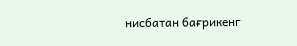нисбатан бағрикенг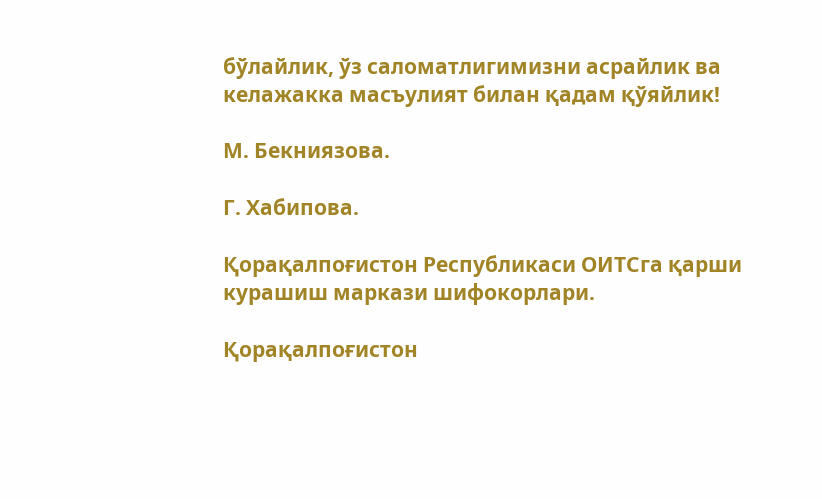бўлайлик, ўз саломатлигимизни асрайлик ва келажакка масъулият билан қадам қўяйлик!

М. Бекниязова.

Г. Хабипова.

Қорақалпоғистон Республикаси ОИТСга қарши курашиш маркази шифокорлари.

Қорақалпоғистон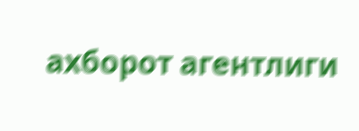ахборот агентлиги